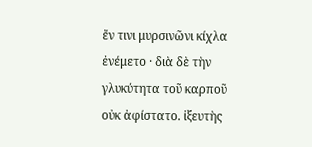ἔν τινι μυρσινῶνι κίχλα ἐνέμετο · διὰ δὲ τὴν γλυκύτητα τοῦ καρποῦ οὐκ ἀφίστατο. ἰξευτὴς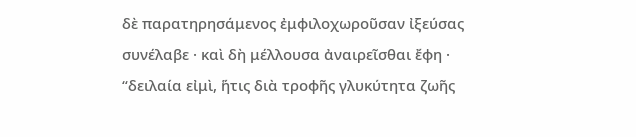δὲ παρατηρησάμενος ἐμφιλοχωροῦσαν ἰξεύσας συνέλαβε · καὶ δὴ μέλλουσα ἀναιρεῖσθαι ἔφη · “δειλαία εἰμὶ, ἥτις διὰ τροφῆς γλυκύτητα ζωῆς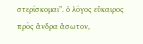στερίσκομαι”. ὁ λόγος εὔκαιρος πρὸς ἄνδρα ἄσωτον,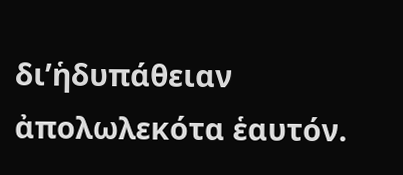δι’ἡδυπάθειαν ἀπολωλεκότα ἑαυτόν.